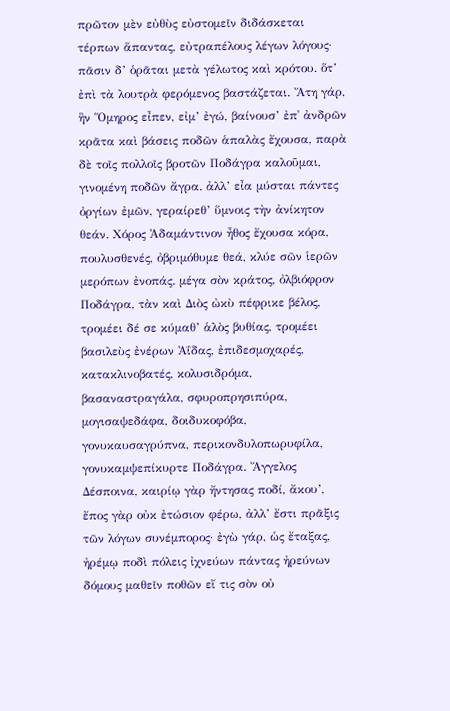πρῶτον μὲν εὐθὺς εὐστομεῖν διδάσκεται τέρπων ἅπαντας, εὐτραπέλους λέγων λόγους· πᾶσιν δ’ ὁρᾶται μετὰ γέλωτος καὶ κρότου. ὅτ’ ἐπὶ τὰ λουτρὰ φερόμενος βαστάζεται. Ἄτη γάρ, ἣν Ὅμηρος εἶπεν, εἰμ’ ἐγώ, βαίνουσ’ ἐπ᾿ ἀνδρῶν κρᾶτα καὶ βάσεις ποδῶν ἁπαλὰς ἔχουσα, παρὰ δὲ τοῖς πολλοῖς βροτῶν Ποδάγρα καλοῦμαι, γινομένη ποδῶν ἄγρα. ἀλλ’ εἶα μύσται πάντες ὀργίων ἐμῶν, γεραίρεθ’ ὕμνοις τὴν ἀνίκητον θεάν. Χόρος Ἀδαμάντινον ἦθος ἔχουσα κόρα, πουλυσθενές, ὀβριμόθυμε θεά, κλύε σῶν ἱερῶν μερόπων ἐνοπάς. μέγα σὸν κράτος, ὀλβιόφρον Ποδάγρα, τὰν καὶ Διὸς ὠκὺ πέφρικε βέλος, τρομέει δέ σε κύμαθ’ ἁλὸς βυθίας, τρομέει βασιλεὺς ἐνέρων Ἀΐδας, ἐπιδεσμοχαρές, κατακλινοβατές, κολυσιδρόμα, βασαναστραγάλα, σφυροπρησιπύρα, μογισαψεδάφα, δοιδυκοφόβα, γονυκαυσαγρύπνα, περικονδυλοπωρυφίλα, γονυκαμψεπίκυρτε Ποδάγρα. Ἄγγελος Δέσποινα, καιρίῳ γὰρ ἤντησας ποδί, ἄκου’, ἔπος γὰρ οὐκ ἐτώσιον φέρω, ἀλλ’ ἔστι πρᾶξις τῶν λόγων συνέμπορος· ἐγὼ γάρ, ὡς ἔταξας, ἠρέμῳ ποδὶ πόλεις ἰχνεύων πάντας ἠρεύνων δόμους μαθεῖν ποθῶν εἴ τις σὸν οὐ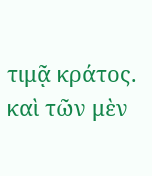τιμᾷ κράτος. καὶ τῶν μὲν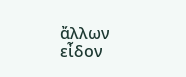ἄλλων εἶδον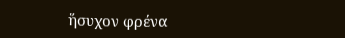ἥσυχον φρένα